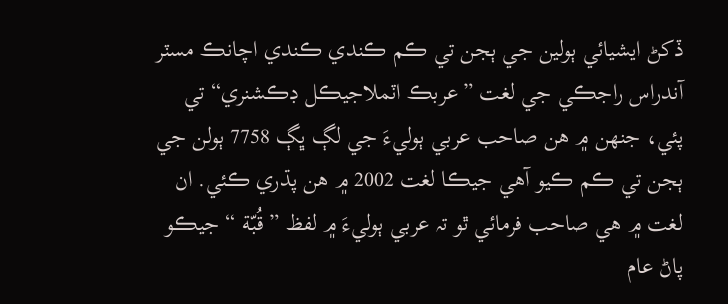ڏکڻ ايشيائي ٻولين جي ٻجن تي ڪم ڪندي ڪندي اچانڪ مسٽر آندراس راجڪي جي لغت ”عربڪ اٽملاجيڪل ڊڪشنري“ تي پئي، جنھن ۾ ھن صاحب عربي ٻوليءَ جي لڳ ڀڳ 7758 ٻولن جي ٻجن تي ڪم ڪيو آھي جيڪا لغت 2002 ۾ ھن پڌري ڪئي. ان لغت ۾ ھي صاحب فرمائي ٿو تہ عربي ٻوليءَ ۾ لفظ ” قُبّة “ جيڪو پاڻ عام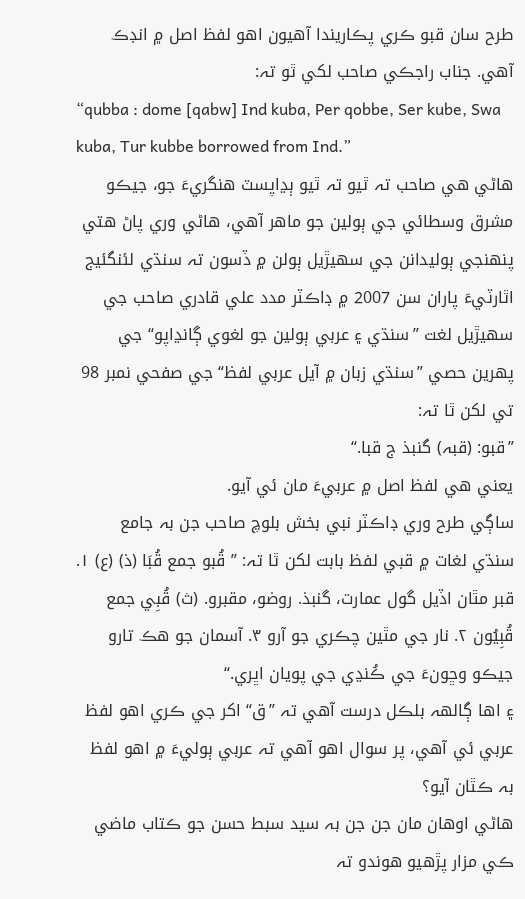طرح سان قبو ڪري پڪاريندا آھيون اھو لفظ اصل ۾ انڊڪ آھي. جناب راجڪي صاحب لکي ٿو تہ:
“qubba : dome [qabw] Ind kuba, Per qobbe, Ser kube, Swa kuba, Tur kubbe borrowed from Ind.”
ھاڻي ھي صاحب تہ ٿيو تہ ٿيو ٻڍاپسٽ ھنگريءَ جو، جيڪو مشرق وسطائي جي ٻولين جو ماھر آھي، ھاڻي وري پاڻ ھتي پنھنجي ٻوليدانن جي سھيڙيل ٻولن ۾ ڏسون تہ سنڌي لئنگئيج اٿارٽيءَ پاران سن 2007 ۾ ڊاڪٽر مدد علي قادري صاحب جي سھيڙيل لغت ”سنڌي ۽ عربي ٻولين جو لغوي ڳانڍاپو“ جي پھرين حصي ”سنڌي زبان ۾ آيل عربي لفظ“ جي صفحي نمبر 98 تي لکن ٿا تہ:
”قبو: (قبہ) گنبذ ج قبا.“
يعني ھي لفظ اصل ۾ عربيءَ مان ئي آيو.
ساڳي طرح وري ڊاڪٽر نبي بخش بلوچ صاحب جن بہ جامع سنڌي لغات ۾ قبي لفظ بابت لکن ٿا تہ: ” قُبو جمع قُبَا (ذ) (ع) ١. قبر مٿان اڏيل گول عمارت، گنبذ. روضو، مقبرو. (ث) قُبِي جمع قُبِيُون ٢. نار جي مٿين چڪري جو آرو ٣. آسمان جو هڪ تارو جيڪو وڇونءَ جي ڪُنڍي جي پويان اڀري.“
۽ اھا ڳالهہ بلڪل درست آھي تہ ”ق“ اکر جي ڪري اھو لفظ عربي ئي آھي، پر سوال اھو آھي تہ عربي ٻوليءَ ۾ اھو لفظ بہ ڪٿان آيو؟
ھاڻي اوھان مان جن جن بہ سيد سبط حسن جو ڪتاب ماضي ڪي مزار پڙھيو ھوندو تہ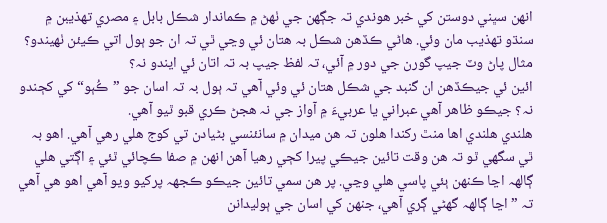انهن سڀني دوستن کي خبر ھوندي تہ جڳھن جي ٺھڻ ۾ ڪماندار شڪل بابل ۽ مصري تھذيبن ۾ سنڌو تھذيب مان وئي. ھاڻي ڪڏھن شڪل بہ ھتان ئي وڃي ٿي تہ ان جو ٻول اتي ڪيئن ٺھيندو؟
مثال پاڻ وٽ جيپ گورن جي دور ۾ آئي، تہ لفظ جيپ بہ تہ اتان ئي ايندو نہ؟
ائين ئي جيڪڏھن ان گنبد جي شڪل ھتان ئي وئي آھي تہ ٻول بہ تہ اسان جو ”ڪُٻو“ کي کڄندو نہ؟ جيڪو ظاھر آھي عبراني يا عربيءَ ۾ آواز جي نہ ھجڻ ڪري قبو ٿيو آھي.
ھلندي ھلندي اھا منٿ رکندا ھلون تہ ھن ميدان ۾ سانئنسي بڻيادن تي کوج ھلي رھي آھي. اھو بہ ٿي سگهي ٿو تہ ھن وقت تائين جيڪي پيرا کڄي رھيا آھن انهن ۾ صفا ڪچائي ٿئي ۽ اڳتي ھلي ڳالهہ اڃا ڪنھن ٻئي پاسي ھلي وڃي. پر ھن سمي تائين جيڪو ڪجهہ پرکيو ويو آھي اھو ھي آھي تہ ”اڃا ڳالهہ گهڻي ڳري آھي، جنھن کي اسان جي ٻوليدانن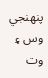پنھنجي وس ۽ وت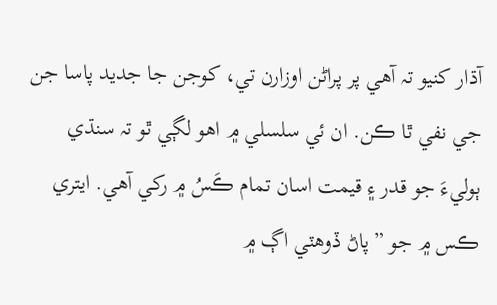آڌار کنيو تہ آھي پر پراڻن اوزارن تي، کوجن جا جديد پاسا جن جي نفي ٿا ڪن. ان ئي سلسلي ۾ اھو لڳي ٿو تہ سنڌي ٻوليءَ جو قدر ۽ قيمت اسان تمام ڪَسُ ۾ رکي آھي. ايتري ڪس ۾ جو ”پاڻ ڏوھٽي اڳ ۾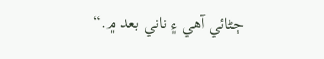ڄڻائي آھي ۽ ناني بعد ۾.“